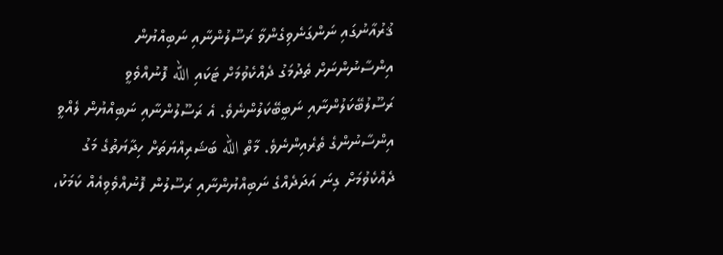ޤުރުއާނުގައި ނަންގަނެވިގެންވާ ރަސޫލުންނާއި ނަބިއްޔުން
އިންސާނުންނަށް ތެދުމަގު ދެއްކެވުމަށް ޓަކައި الله ފޮނުއްވެވީ ރަސޫލުބޭކަލުންނާއި ނަބީބޭކަލުންނެވެ. އެ ރަސޫލުންނާއި ނަބިއްޔުން ލެއްވީ އިންސާނުންގެ ތެރެއިންނެވެ. މާތް الله ބަޝަރިއްޔަތަށް ހިދާޔަތުގެ މަގު ދެއްކެވުމަށް ގިނަ އަދަދެއްގެ ނަބިއްޔުންނާއި ރަސޫލުން ފޮނުއްވެވިއެއް ކަމަކު،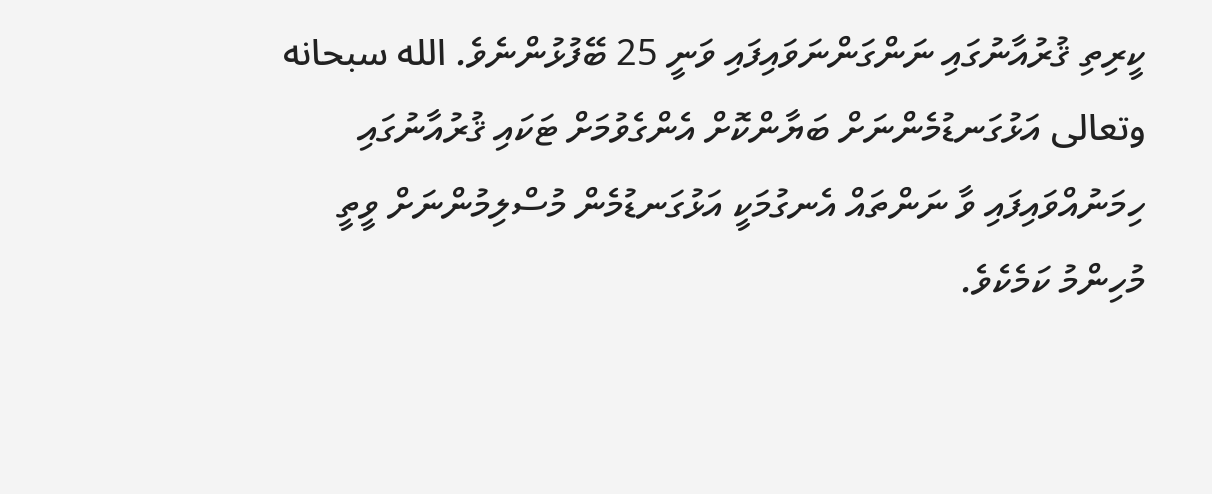ކީރިތި ޤުރުއާނުގައި ނަންގަންނަވައިފައި ވަނީ 25 ބޭފުޅުންނެވެ. الله سبحانه وتعالى އަޅުގަނޑުމެންނަށް ބަޔާންކޮށް އެންގެވުމަށް ޓަކައި ޤުރުއާނުގައި ހިމަނުއްވައިފައި ވާ ނަންތައް އެނގުމަކީ އަޅުގަނޑުމެން މުސްލިމުންނަށް ވީތީ މުހިންމު ކަމެކެވެ.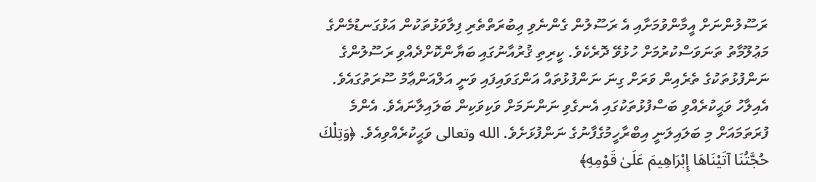ރަސޫލުންނަށް އީމާންވުމަށާއި އެ ރަސޫލުން ގެންނެވި ޢިބުރަތްތެރި ފިލާވަޅުތަކުން އަޅުގަނޑުމެންގެ މަޢުލޫމާތު ތަނަވަސްކުރުމަށް ހުޅުވޭ ދޮރެކެވެ. ކީރިތި ޤުރުއާނުގައި ބަޔާންކޮށްދެއްވި ރަސޫލުންގެ ނަންފުޅުތަކުގެ ތެރެއިން ވަރަށް ގިނަ ނަންފުޅުތައް އަންގަވައިފައި ވަނީ އަލްއަންޢާމު ސޫރަތުގައެވެ. އެއިލާހު ވަޙީކުރެއްވި ބަސްފުޅުތަކުގައި އެނގެވި ނަންނަމަށް ވަކިވަކިން ބަލައިލާނައެވެ. އެންމެ ފުރަތަމައަށް މި ބަލައިލަނީ އިބްރާހީމުގެފާނުގެ ނަންފުޅަށެވެ. الله وتعالى ވަޙީކުރެއްވިއެވެ. ﴿وَتِلْكَ حُجَّتُنَا آتَيْنَاهَا إِبْرَاهِيمَ عَلَىٰ قَوْمِهِ﴾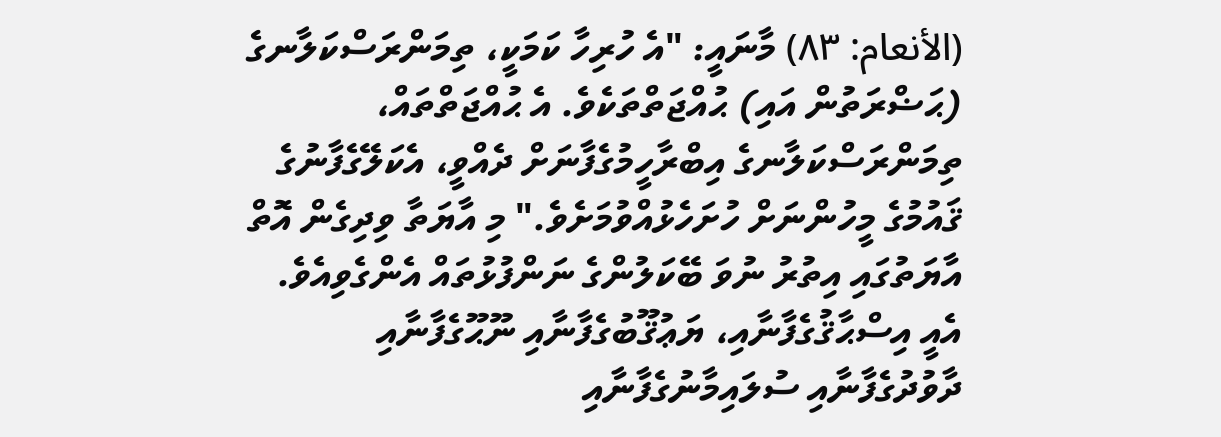(الأنعام: ٨٣) މާނައީ: "އެ ހުރިހާ ކަމަކީ، ތިމަންރަސްކަލާނގެ (ޙަޟްރަތުން އައި) ޙުއްޖަތްތަކެވެ. އެ ޙުއްޖަތްތައް، ތިމަންރަސްކަލާނގެ އިބްރާހީމުގެފާނަށް ދެއްވީ، އެކަލޭގެފާނުގެ ޤައުމުގެ މީހުންނަށް ހުށަހެޅުއްވުމަށެވެ." މި އާޔަތާ ވިދިގެން އޮތް އާޔަތުގައި އިތުރު ނުވަ ބޭކަލުންގެ ނަންފުޅުތައް އެންގެވިއެވެ. އެއީ އިސްޙާޤުގެފާނާއި، ޔަޢުޤޫބުގެފާނާއި ނޫޙޫގެފާނާއި ދާވުދުގެފާނާއި ސުލައިމާނުގެފާނާއި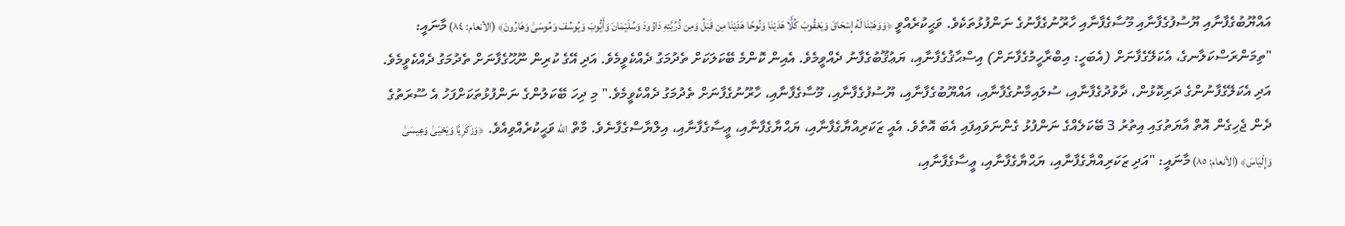އައްޔޫބުގެފާނާއި ޔޫސުފުގެފާނާއި މޫސާގެފާނާއި ހާރޫނުގެފާނުގެ ނަންފުޅުތަކެވެ. ވަޙީކުރެއްވީ ﴿وَوَهَبْنَا لَهُ إِسْحَاقَ وَيَعْقُوبَ كُلًّا هَدَيْنَا وَنُوحًا هَدَيْنَا مِن قَبْلُ وَمِن ذُرِّيَّتِهِ دَاوُودَ وَسُلَيْمَانَ وَأَيُّوبَ وَيُوسُفَ وَمُوسَىٰ وَهَارُونَ﴾ (الأنعام: ٨٤) މާނައީ: "ތިމަންރަސްކަލާނގެ، އެކަލޭގެފާނަށް (އެބަހީ: އިބްރާހީމުގެފާނަށް) އިސްޙާޤުގެފާނާއި، ޔަޢުޤޫބުގެފާނު ދެއްވީމެވެ. އެއިން ކޮންމެ ބޭކަލަކަށް ތެދުމަގު ދެއްކެވީމެވެ. އަދި އޭގެ ކުރިން ނޫޙޫގެފާނަށް ތެދުމަގު ދެއްކެވީމެވެ. އަދި އެކަލޭގެފާނުންގެ ދަރިކޮޅުން، ދާވުދުގެފާނާއި، ސުލައިމާނުގެފާނާއި، އައްޔޫބުގެފާނާއި، ޔޫސުފުގެފާނާއި، މޫސާގެފާނާއި، ހާރޫނުގެފާނަށް ތެދުމަގު ދެއްކެވީމެވެ." މި ދިހަ ބޭކަލުންގެ ނަންފުޅުތަކަށްފަހު އެ ސޫރަތުގެ ދެން ޖެހިގެން އޮތް އާޔަތުގައި އިތުރު 3 ބޭކަލެއްގެ ނަންފުޅު ގެންނަވައިފައި އެބަ އޮތެވެ. އެއީ ޒަކަރިއްޔާގެފާނާއި، ޔަޙްޔާގެފާނާއި، ޢީސާގެފާނާއި، އިލްޔާސްގެފާނެވެ. މާތް الله ވަޙީކުރެއްވިއެވެ. ﴿وَزَكَرِيَّا وَيَحْيَىٰ وَعِيسَىٰ وَإِلْيَاسَ﴾ (الأنعام: ٨٥) މާނައީ: "އަދި ޒަކަރިއްޔާގެފާނާއި، ޔަޙްޔާގެފާނާއި، ޢީސާގެފާނާއި،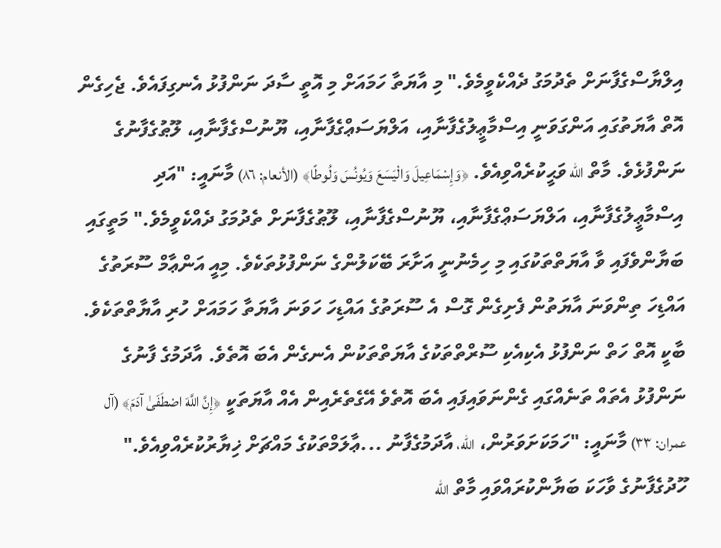އިލްޔާސްގެފާނަށް ތެދުމަގު ދެއްކެވީމެވެ." މި އާޔަތާ ހަމައަށް މި އޮތީ ސާދަ ނަންފުޅު އެނގިފައެވެ. ޖެހިގެން އޮތް އާޔަތުގައި އަންގަވަނީ އިސްމާޢީލުގެފާނާއި، އަލްޔަސަޢްގެފާނާއި، ޔޫނުސްގެފާނާއި، ލޫޠުގެފާނުގެ ނަންފުޅެވެ. މާތް الله ވަޙީކުރެއްވިއެވެ. ﴿وَإِسْمَاعِيلَ وَالْيَسَعَ وَيُونُسَ وَلُوطًا﴾ (الأنعام: ٨٦) މާނައީ: "އަދި އިސްމާޢީލުގެފާނާއި، އަލްޔަސަޢްގެފާނާއި، ޔޫނުސްގެފާނާއި، ލޫޠުގެފާނަށް ތެދުމަގު ދެއްކެވީމެވެ." މަތީގައި ބަޔާންވެފައި ވާ އާޔަތްތަކުގައި މި ހިމެނުނީ އަށާރަ ބޭކަލުންގެ ނަންފުޅުތަކެވެ. މިއީ އަންޢާމް ސޫރަތުގެ އައްޑިހަ ތިންވަނަ އާޔަތުން ފެށިގެން ގޮސް އެ ސޫރަތުގެ އައްޑިހަ ހަވަނަ އާޔަތާ ހަމައަށް ހުރި އާޔާތްތަކެވެ. ބާކީ އޮތް ހަތް ނަންފުޅު އެކިއެކި ސޫރްތްތަކުގެ އާޔަތްތަކުން އެނގެން އެބަ އޮތެވެ. އާދަމުގެ ފާނުގެ ނަންފުޅު އެތައް ތަނެއްގައި ގެންނަވައިފައި އެބަ އޮތެވެ އޭގެތެރެއިން އެއް އާޔަތަކީ ﴿إِنَّ اللَّهَ اصْطَفَىٰ آدَمَ﴾ (آل عمران: ٣٣) މާނައީ: "ހަމަކަށަވަރުން، الله، އާދަމުގެފާނު ...ޢާލަމްތަކުގެ މައްޗަށް ޚިޔާރުކުރެއްވިއެވެ." ހޫދުގެފާނުގެ ވާހަކަ ބަޔާންކުރައްވައި މާތް الله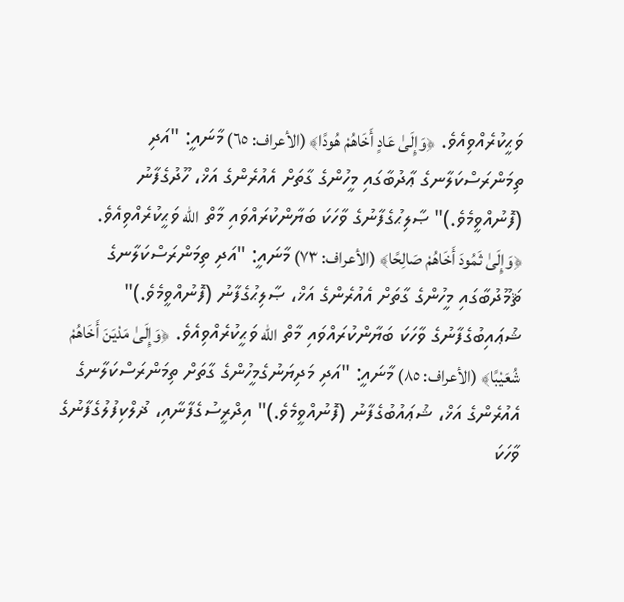ވަޙީކުރެއްވިއެވެ. ﴿وَإِلَىٰ عَادٍ أَخَاهُمْ هُودًا﴾ (الأعراف: ٦٥) މާނައީ: "އަދި ތިމަންރަސްކަލާނގެ ޢާދުބާގައި މީހުންގެ ގާތަށް އެއުރެންގެ އަޚް، ހޫދުގެފާނު (ފޮނުއްވީމެވެ.)" ޞާލިޙުގެފާނުގެ ވާހަކަ ބަޔާންކުރައްވައި މާތް الله ވަޙީކުރެއްވިއެވެ. ﴿وَإِلَىٰ ثَمُودَ أَخَاهُمْ صَالِحًا﴾ (الأعراف: ٧٣) މާނައީ: "އަދި ތިމަންރަސްކަލާނގެ ޘަމޫދުބާގައި މީހުންގެ ގާތަށް އެއުރެންގެ އަޚް، ޞާލިޙުގެފާނު (ފޮނުއްވީމެވެ.)" ޝުޢައިބުގެފާނުގެ ވާހަކަ ބަޔާންކުރައްވައި މާތް الله ވަޙީކުރެއްވިއެވެ. ﴿وَإِلَىٰ مَدْيَنَ أَخَاهُمْ شُعَيْبًا﴾ (الأعراف: ٨٥) މާނައީ: "އަދި މަދިޔަނުގެމީހުންގެ ގާތަށް ތިމަންރަސްކަލާނގެ އެއުރެންގެ އަޚް، ޝުޢައުބުގެފާނު (ފޮނުއްވީމެވެ.)" އިދްރީސުގެފާނާއި، ޛުލްކިފުލުގެފާނުގެ ވާހަކަ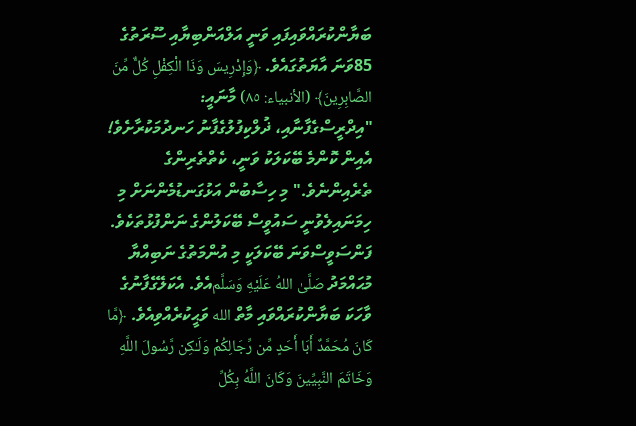ބަޔާންކުރައްވައިފައި ވަނީ އަލްއަންބިޔާއި ސޫރަތުގެ 85ވަނަ އާޔަތުގައެވެ. ﴿وَإِدْرِيسَ وَذَا الْكِفْلِ كُلٌّ مِّنَ الصَّابِرِينَ﴾ (الأنبياء: ٨٥) މާނައީ: "އިދްރީސްގެފާނާއި، ޛުލްކިފުލުގެފާނު ހަނދުމަކުރާށެވެ! އެއިން ކޮންމެ ބޭކަލަކު ވަނީ، ކެތްތެރިންގެ ތެރެއިންނެވެ." މި ހިސާބުން އަޅުގަނޑުމެންނަށް މި ހިމަނައިލެވުނީ ސައުވީސް ބޭކަލުންގެ ނަންފުޅުތަކެވެ. ފަންސަވީސްވަނަ ބޭކަލަކީ މި އުންމަތުގެ ނަބިއްޔާ މުޙައްމަދު صَلَّىٰ اللهُ عَلَيْهِ وَسَلَّمއެވެ. އެކަލޭގެފާނުގެ ވާހަކަ ބަޔާންކުރައްވައި މާތް الله ވަޙީކުރެއްވިއެވެ. ﴿مَّا كَانَ مُحَمَّدٌ أَبَا أَحَدٍ مِّن رِّجَالِكُمْ وَلَـٰكِن رَّسُولَ اللَّهِ وَخَاتَمَ النَّبِيِّينَ وَكَانَ اللَّهُ بِكُلِّ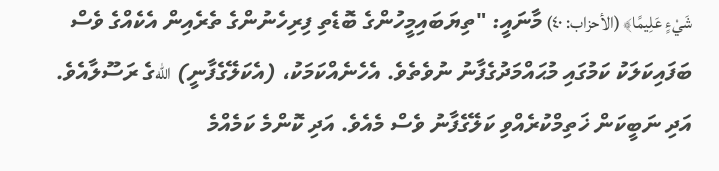شَيْءٍ عَلِيمًا﴾ (الأحزاب: ٤٠) މާނައީ: "ތިޔަބައިމީހުންގެ ބޮޑެތި ފިރިހެނުންގެ ތެރެއިން އެކެއްގެ ވެސް ބަފައިކަލަކު ކަމުގައި މުޙައްމަދުގެފާނު ނުވެތެވެ. އެހެނެއްކަމަކު، (އެކަލޭގެފާނީ) اللهގެ ރަސޫލާއެވެ. އަދި ނަބީކަން ޚަތިމްކުރެއްވި ކަލޭގެފާނު ވެސް މެއެވެ. އަދި ކޮންމެ ކަމެއްމެ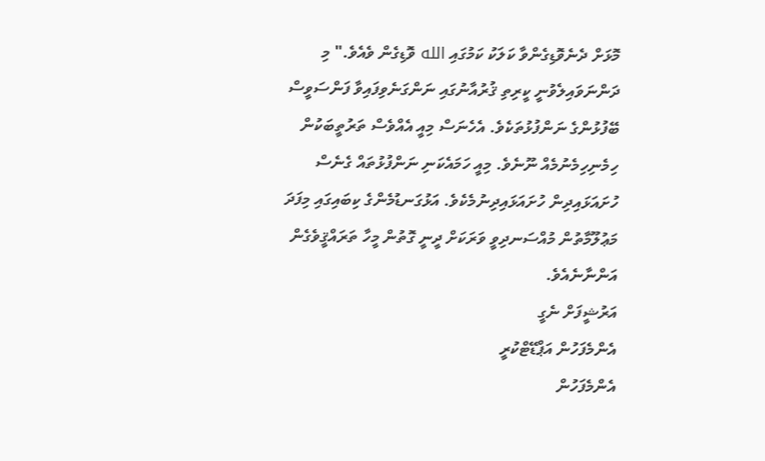މޮޅަށް ދެނެވޮޑިގެންވާ ކަލަކު ކަމުގައި الله ވޮޑިގެން ވެއެވެ." މި ދަންނަވައިލެވުނީ ކީރިތި ޤުރުއާނުގައި ނަންގަނެވިފައިވާ ފަންސަވީސް ބޭފުޅުންގެ ނަންފުޅުތަކެވެ. އެހެނަސް މިއީ އެއްވެސް ތަރުތީބަކުން ހިމެނިހިމެނުމެއް ނޫނެވެ. މިއީ ހަމައެކަނި ނަންފުޅުތައް ގެނެސް ހުށައަޅައިދިން ހުށައަޅައިދިނުމެކެވެ. އަޅުގަނޑުމެންގެ ކިބައިގައި މިފަދަ މަޢުލޫމާތުން މުއްސަނދިވީ ވަރަކަށް ދީނީ ގޮތުން މީހާ ތަރައްޤީވެގެން އަންނާނެއެވެ.
އަރުޝީފަށް ނެގީ
އެންމެފަހުން އަޕްޑޭޓްކުރީ
އެންމެފަހުން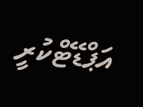އަޕްޑޭޓްކުރީ